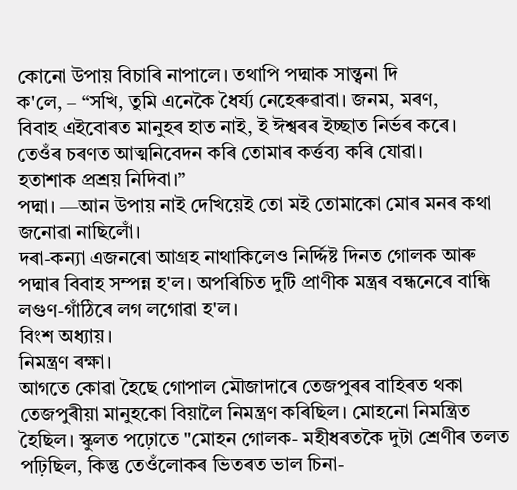কোনো উপায় বিচাৰি নাপালে। তথাপি পদ্মাক সান্ত্বনা দি
ক'লে, – “সখি, তুমি এনেকৈ ধৈৰ্য্য নেহেৰুৱাবা। জনম, মৰণ,
বিবাহ এইবোৰত মানুহৰ হাত নাই, ই ঈশ্বৰৰ ইচ্ছাত নিৰ্ভৰ কৰে।
তেওঁৰ চৰণত আত্মনিবেদন কৰি তোমাৰ কৰ্ত্তব্য কৰি যোৱা।
হতাশাক প্ৰশ্ৰয় নিদিবা।”
পদ্মা। —আন উপায় নাই দেখিয়েই তো মই তোমাকো মোৰ মনৰ কথা জনোৱা নাছিলোঁ।
দৰা-কন্যা এজনৰো আগ্ৰহ নাথাকিলেও নিৰ্দ্দিষ্ট দিনত গোলক আৰু পদ্মাৰ বিবাহ সম্পন্ন হ'ল। অপৰিচিত দুটি প্ৰাণীক মন্ত্ৰৰ বন্ধনেৰে বান্ধি লগুণ-গাঁঠিৰে লগ লগোৱা হ'ল।
বিংশ অধ্যায়।
নিমন্ত্ৰণ ৰক্ষা।
আগতে কোৱা হৈছে গোপাল মৌজাদাৰে তেজপুৰৰ বাহিৰত থকা তেজপুৰীয়া মানুহকো বিয়ালৈ নিমন্ত্ৰণ কৰিছিল। মোহনো নিমন্ত্ৰিত হৈছিল। স্কুলত পঢ়োতে "মোহন গোলক- মহীধৰতকৈ দুটা শ্ৰেণীৰ তলত পঢ়িছিল, কিন্তু তেওঁলোকৰ ভিতৰত ভাল চিনা-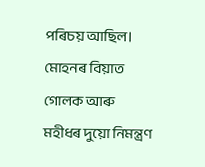পৰিচয় আছিল। মোহনৰ বিয়াত গোলক আৰু মহীধৰ দুয়ো নিমন্ত্ৰণ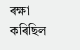ৰক্ষা কৰিছিল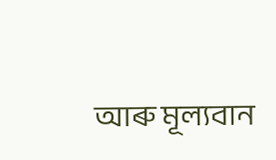আৰু মূল্যবান